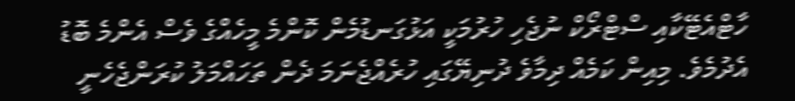ހާޓްއެޓޭކާއި ސްޓްރޯކް ނުޖެހި ހުރުމަކީ އަޅުގަނޑުމެން ކޮންމެ މީހެއްގެ ވެސް އެންމެ ބޮޑު އެދުމެވެ. މިއިން ކަމެއް ދިމާވެ ދުނިޔޭގައި ހުރެއްޖެނަމަ ދެން ތަހައްމަލު ކުރަންޖެހެނީ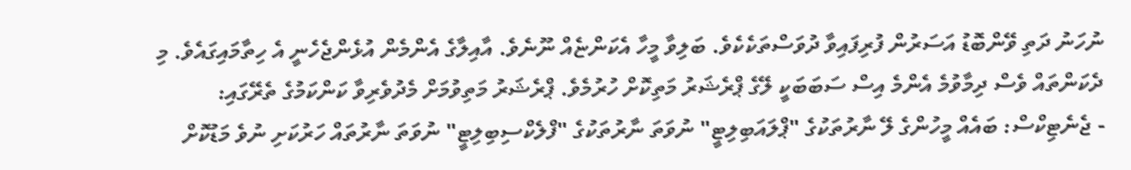ނުހަނު ދަތި ވޭންބޮޑު އަސަރުން ފުރިފައިވާ ދުވަސްތަކެކެވެ. ބަލިވާ މީހާ އެކަންޏެއް ނޫނެވެ. އާއިލާގެ އެންމެން އުޅެންޖެހެނީ އެ ހިތާމައިގައެވެ. މި ދެކަންތައް ވެސް ދިމާވުމެ އެންމެ އިސް ސަބަބަކީ ލޭގެ ޕްރެޝަރު މަތިކޮށް ހުރުމެވެ. ޕްރެޝަރު މަތިވުމަށް މެދުވެރިވާ ކަންކަމުގެ ތެރޭގައި:
- ޖެނެޓިކްސް: ބައެއް މީހުންގެ ލޭ ނާރުތަކުގެ "ޕްލައަބިލިޓީ" ނުވަތަ ނާރުތަކުގެ "ފްލެކްސިބިލިޓީ" ނުވަތަ ނާރުތައް ހަރުކަށި ނުވެ މަޑުކޮށް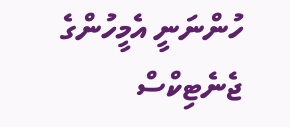ހުންނަނީ އެމީހުންގެ ޖެނެޓިކްސް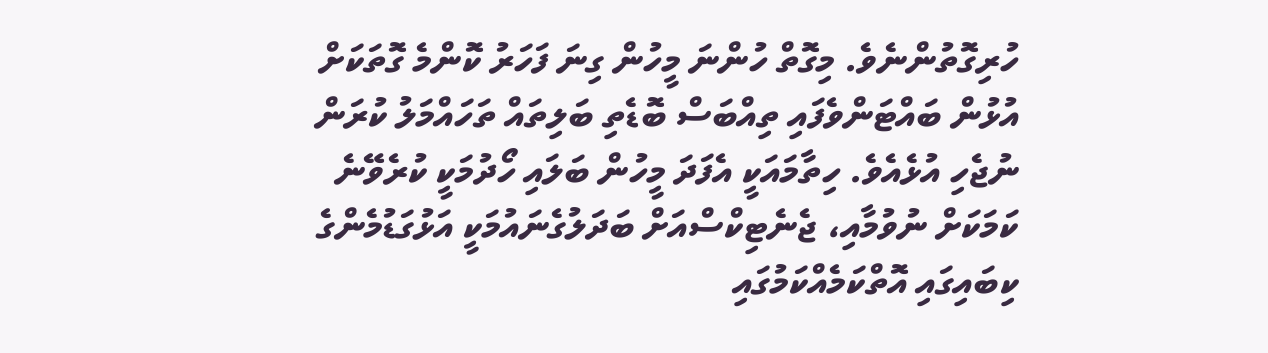ހުރިގޮތުންނެވެ. މިގޮތް ހުންނަ މީހުން ގިނަ ފަހަރު ކޮންމެ ގޮތަކަށް އުޅުން ބައްޓަންވެފައި ތިއްބަސް ބޮޑެތި ބަލިތައް ތަހައްމަލު ކުރަން ނުޖެހި އުޅެއެވެ. ހިތާމައަކީ އެފަދަ މީހުން ބަލައި ހޯދުމަކީ ކުރެވޭނެ ކަމަކަށް ނުވުމާއި، ޖެނެޓިކްސްއަށް ބަދަލުގެނައުމަކީ އަޅުގަޑުމެންގެ ކިބައިގައި އޮތްކަމެއްކަމުގައި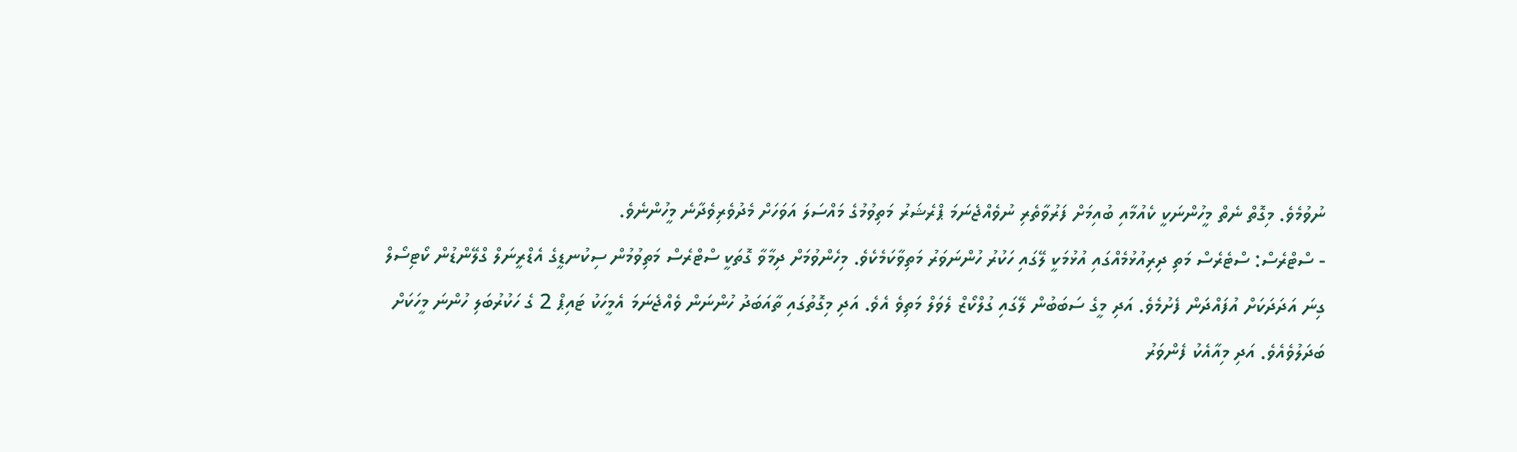ނުވުމެވެ. މިގޮތް ނެތް މީހުންނަކީ ކެއުމާއި ބުއިމަށް ފަރުވާތެރި ނުވެއްޖެނަމަ ޕްރެޝަރު މަތިވުމުގެ މައްސަލަ އަވަހަށް މެދުވެރިވެދާނެ މީހުންނެވެ.
- ސްޓްރެސް: ސްޓެރެސް މަތި ދިރިއުޅުމެއްގައި އުޅުމަކީ ލޭގައި ހަކުރު ހުންނަވަރު މަތިވާކަމެކެވެ. މިހެންވުމަށް ދިމާވާ ގޮތަކީ ސްޓްރެސް މަތިވުމުން ސިކުނޑީގެ އެޑްރީނަލް ގްލޭންޑުން ކޯޓިސޯލް ގިނަ އަދަދަކަށް އުފައްދަން ފެށުމެވެ. އަދި މީގެ ސަބަބުން ލޭގައި ގުލްކޯޒް ލެވަލް މަތިވެ އެވެ. އަދި މިގޮތުގައި ތާއަބަދު ހުންނަން ވެއްޖެނަމަ އެމީހަކު ޓައިޕް 2 ގެ ހަކުރުބަލި ހުންނަ މީހަކަށް ބަދަލުވެއެވެ. އަދި މިއާއެކު ފެންވަރު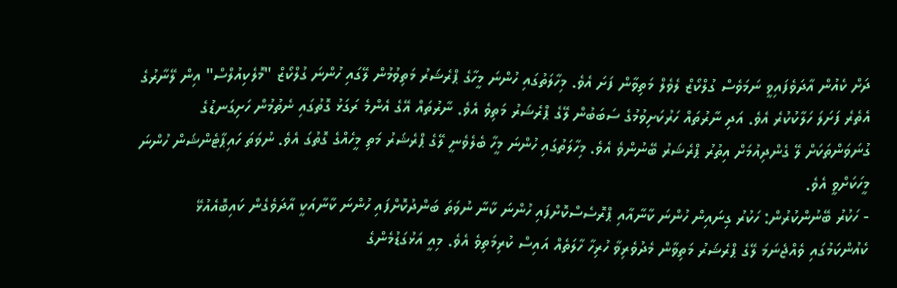ދަށް ކެއުން އާދަވެފައިވީ ނަމަވެސް ގުލްކޯޒް ލެވެލް މަތިވާން ފަށަ އެވެ. މިހާލަތުގައި ހުންނަ މީހާގެ ޕްރެޝަރު މަތިވުމުން ލޭގައި ހުންނަ ގުލްކޯޒް "މޮލެކިއުލްސް" އިން ލޭނާރުގެ އެތެރެ ފަށަލަ ހަލާކުކުރެ އެވެ. އަދި ނާރުތައް ހަރުކަށިވުމުގެ ސަބަބުން ލޭގެ ޕްރެޝަރު މަތިވެ އެވެ. ނާރުތައް އޭގެ އެންމެ ރަގަޅު ގޮތުގައި ނެތުމުން ހަށިގަނޑުގެ ގުނަވަންތަކަށް ލޭ ގެންދިއުމަށް އިތުރު ޕްރެޝަރު ބޭނުންވެ އެވެ. މިހާލަތުގައި ހުންނަ މީހާ ބެލެވެނީ ލޭގެ ޕްރެޝަރު މަތި މީހެއްގެ ގޮތުގަ އެވެ. ނުވަތަ ހައިޕާޓެންޝަން ހުންނަ މީހަކަށްވީ އެވެ.
- ހަކުރު ބޭނުންކުރުން: ހަކުރު ގިނައިން ހުންނަ ކާނާއާއި ޕްރޮސެސްކޮށްފައި ހުންނަ ކާނާ ނުވަތަ ބަންދުކޮށްފައި ހުންނަ ކާނާއަކީ އާދަވެގެން ކައިބޮއެއުޅޭ ކެއުންކަމުގައި ވެއްޖެނަމަ ލޭގެ ޕްރެޝަރު މަތިވާން މެދުވެރިވާ ހުރިހާ ހާލަތެއް އައިސް ކުރިމަތިވެ އެވެ. މިއީ އަޅުގަޑުމެންގެ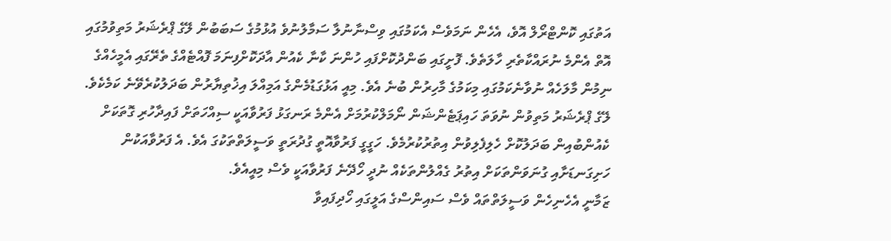އަތުގައި ކޮންޓްރޯލް އޮވެ، އެހެން ނަމަވެސް އެކަމުގައި ވިސްނާނުލާ ސަމާލުނުވެ އުޅުމުގެ ސަބަބުން ލޭގެ ޕްރެޝަރު މަތިވުމުގައި އޮތް އެންމެ ނުރައްކާތެރި ހާލަތެވެ. ފޮށީގައި ބަންދުކޮށްފައި ހުންނަ ކާނާ ކެއުން އާދަކޮށްފިނަމަ ފޮއްޓެއްގެ ތެރޭގައި އެމީހެއްގެ ނިމުން މާލަހެއް ނުވާނެކަމުގައި މިކަމުގެ މާހިރުން ބުނެ އެވެ. މިއީ އަޅުގަޑުމެންގެ އަމިއްލަ އިޚުތިޔާރުން ބަދަލުކުރެވޭނެ ކަމެކެވެ.
ލޭގެ ޕްރެޝަރު މަތިވުން ނުވަތަ ހައިޕަޓެންޝަން ނޯމަލްކުރުމަށް އެންމެ ރަނގަޅު ފަރުވާއަކީ ސިއްހަތަށް ފައިދާހުރި ގޮތަކަށް ކެއުންބުއިން ބަދަލުކޮށް ހެލިފެލިވުން އިތުރުކުރުމެވެ. ހަގީގީ ފަރުވާއޮތީ ގުދުރަތީ ވަސީލަތްތަކުގަ އެވެ. އެ ފަރުވާއަކުން ހަށިގަނޑަށާއި ގުނަވަންތަކަށް އިތުރު ގެއްލުންތަކެއް ނުދީ ހޯދޭނެ ފަރުވާއަކީ ވެސް މިއީއެވެ.
ޒަމާނީ އެހެނިހެން ވަސީލަތްތައް ވެސް ސައިންސްގެ އަލީގައި ހޯދިފައިވާ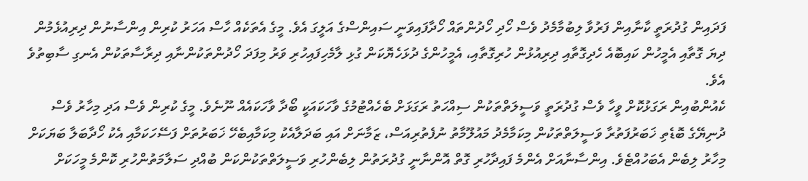ފަދައިން ގުދުރަތީ ކާނާއިން ފަރުވާ ލިބުމާމެދު ވެސް ހޯދި ހޯދުންތައް ހޯދާފައިވަނީ ސައިންސްގެ އަލީގަ އެވެ. މީގެ އެތަކެއް ހާސް އަހަރު ކުރިން އިންސާނުން ދިރިއުޅެމުން ދިޔަ ގޮތާއި އެމީހުން ކައިބޮއެ ހެދިގޮތާއި ދިރިއުޅުން ހުރިގޮތާއި، އެމީހުންގެ ދުޅަހެޔޮކަން ގުޅި ލާމެހިފައިހުރި ވަރު މިފަދަ ހޯދުންތަކުންނާއި ދިރާސާތަކުން އެނގި ސާބިތުވެ އެވެ.
ކެއުންބުއިން ރަގަޅުކޮށް ވީހާ ވެސް ގުދުރަތީ ވަސީލަތްތަކުން ސިއްހަތު ރަގަޅަށް ބެހެއްޓުމުގެ ވާހަކައަކީ ބޯދާ ވާހަކައެއް ނޫނެވެ. މީގެ ކުރިން ވެސް އަދި މިހާރު ވެސް ދުނިޔޭގެ ބޮޑެތި ޚަބަރުފަތުރާ ވަސީލަތްތަކުން މިކަމާމެދު މައުލޫމާތު ނުފެތުރިއަސް، ޒަމާނަށް އައި ބަދަލާއެކު މިކަމާއިބެހޭ ޚަބަރުތަށް ފަސޭހަކަމާއި އެކު ހޯދާބަލާ ބަޔަކަށް މިހާރު ލިބެން އެބަހުއްޓެވެ. އިންސާނާއަށް އެންމެ ފައިދާހުރި ގޮތް އޮންނާނީ ގުދުރަތުން ލިބެންހުރި ވަސީލަތްތަކުންކަން ބުއްދި ސަލާމަތުންހުރި ކޮންމެ މީހަކަށް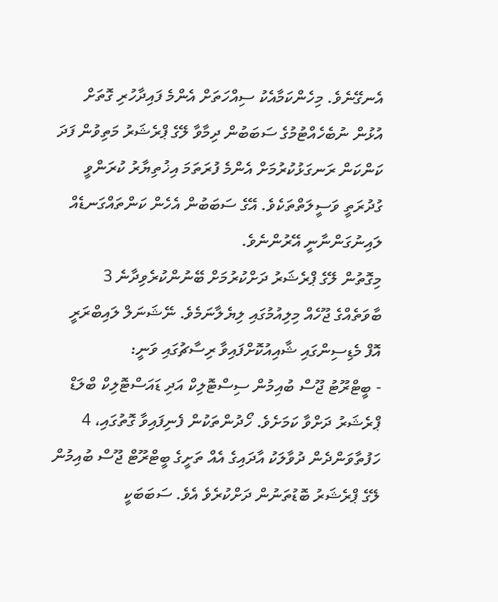އެނގޭނެވެ. މިހެންކަމާއެކު ސިއްހަތަށް އެންމެ ފައިދާހުރި ގޮތަށް އުޅުން ނުބެހެއްޓުމުގެ ސަބަބުން ދިމާވާ ލޭގެ ޕްރެޝަރު މަތިވުން ފަދަ ކަންކަން ރަނގަޅުކުރުމަށް އެންމެ ފުރަތަމަ އިޚުތިޔާރު ކުރަންވީ ގުދުރަތީ ވަސީލަތްތަކެވެ. އޭގެ ސަބަބުން އެހެން ކަންތައްގަނޑެއް ލައިނުގަންނާނީ އޭރުންނެވެ.
މިގޮތުން ލޭގެ ޕްރެޝަރު ދަށްކުރުމަށް ބޭނުންކުރެވިދާނެ 3 ބާވަތެއްގެ ޖޫހެއް މިލިއުމުގައި ލިޔެލާނަމެވެ. ނޭޝަނަލް ލައިބްރަރީ އޮފް މެޑިސިންގައި ޝާއިއުކޮށްފައިވާ ރިސާޗުގައި ވަނީ:
- ބީޓްރޫޓު ޖޫސް ބުއިމުން ސިސްޓޮލިކް އަދި ޑައަސްޓޮލިކް ބްލަޑް ޕްރެޝަރު ދަށްވާ ކަމަށެވެ. ހޯދުންތަކުން ފެނިފައިވާ ގޮތުގައި، 4 ހަފުތާވަންދެން ދުވާލަކު އާދައިގެ އެއް ތަށީގެ ބީޓްރޫޓް ޖޫސް ބުއިމުން ލޭގެ ޕްރެޝަރު ބޮޑުތަނުން ދަށްކުރެވެ އެވެ. ސަބަބަކީ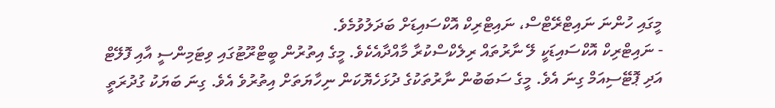މީގައި ހުންނަ ނައިޓްރޭޓްސް، ނައިޓްރިކް އޮކްސައިޑަށް ބަދަލުވުމެވެ.
- ނައިޓްރިކް އޮކްސައިޑަކީ ލޭ ނާރުތައް ރިލެކްސްކުރާ މާއްދާއެކެވެ. މީގެ އިތުރުން ބީޓްރޫޓުގައި ވިޓަމިންސީ އާއި ފޮލޭޓް އަދި ޕޮޓޭސިއަމް ގިނަ އެވެ. މީގެ ސަބަބުން ނާރުތަކުގެ ދުޅަހެޔޮކަން ނިހާޔަތަށް އިތުރުވެ އެވެ. ގިނަ ބަޔަކު ގުދުރަތީ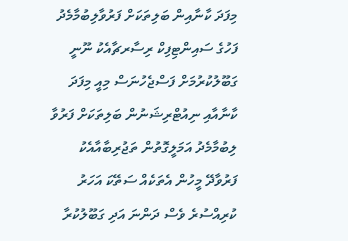މިފަދަ ކާނާއިން ބަލިތަކަށް ފަރުވާލިބުމާމެދު ފަހުގެ ސައިންޓިފިކް ރިސާރޗާއެކު ނޫނީ ގަބޫލުކުރުމަށް ފަސްޖެހުނަސް މިއީ މިފަދަ ކާނާއާއި ނިއުޓްރިޝަނުން ބަލިތަކަށް ފަރުވާ ލިބުމާމެދު އަމަލީގޮތުން ތަޖުރިބާއާއެކު ފަރުވާދޭ މީހުން އެތަކެއް ސަތޭކަ އަހަރު ކުރިއްސުރެ ވެސް ދަންނަ އަދި ގަބޫލުކުރާ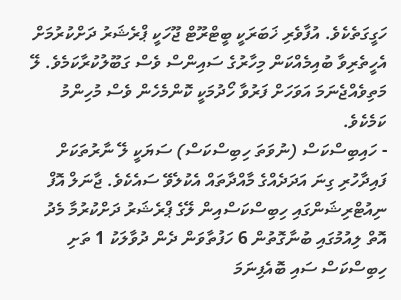ހަގީގަތެކެވެ. އުފާވެރި ޚަބަރަކީ ބީޓްރޫޓް ޖޫހަކީ ޕްރެޝަރު ދަށްކުރުމަށް އެހީތެރިވާ ބުއިމެއްކަން މިހާރުގެ ސައިންސް ވެސް ގަބޫލުކުރާކަމެވެ. ލޭ މަތިވެއްޖެނަމަ އަވަހަށް ފަރުވާ ހޯދުމަކީ ކޮންމެހެން ވެސް މުހިންމު ކަމެކެވެ.
- ހައިބިސްކަސް (ނުވަތަ ހިބިސްކަސް) ސަޔަކީ ލޭ ނާރުތަކަށް ފައިދާހުރި ގިނަ އަދަދެއްގެ މާއްދާތައް އެކުލެވޭ ސައެކެވެ. ޖާނަލް އޮފް ނިއުޓްރިޝަންގައި ހިބިސްކަސްއިން ލޭގެ ޕްރެޝަރު ދަށްކުރުމާ މެދު އޮތް ލިއުމުގައި ބުނާގޮތުން 6 ހަފުތާވަން ދެން ދުވާލަކު 1 ތަށި ހިބިސްކަސް ސައި ބޮއެފިނަމަ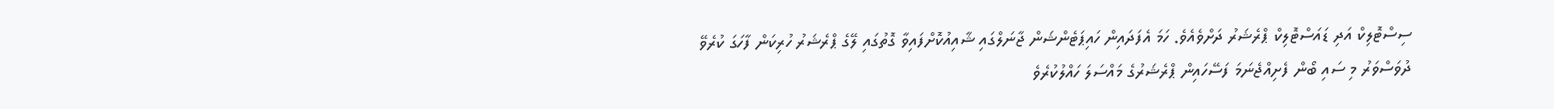ސިސްޓޮލިކް އަދި ޑައަސްޓޮލިކް ޕްރެޝަރު ދަށްވެއެވެ. ހަމަ އެފަދައިން ހައިޕަޓެންޝަން ޖާނަލްގައި ޝާއިއުކޮށްފައިވާ ގޮތުގައި ލޭގެ ޕްރެޝަރު ހުރިކަން ފާހަގަ ކުރެވޭ ދުވަސްވަރު މި ސައި ބޯން ފެށިއްޖެނަމަ ފަސޭހައިން ޕްރެޝަރުގެ މައްސަލަ ހައްލުކުރެވެ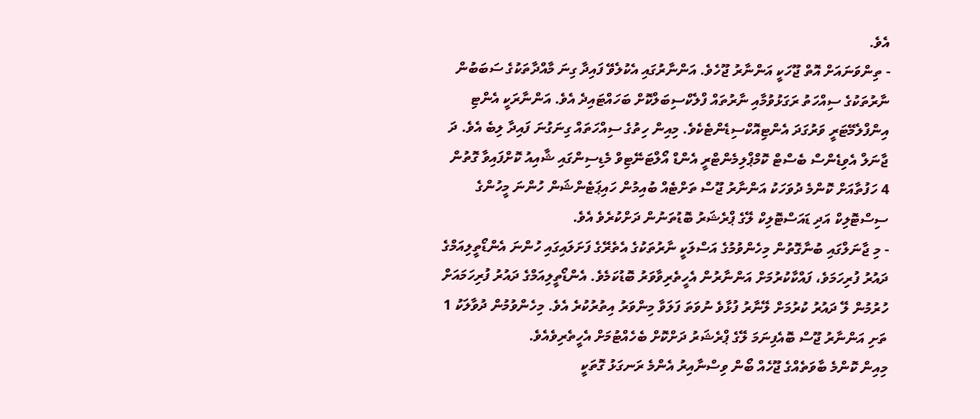އެވެ.
- ތިންވަނައަށް އޮތް ޖޫހަކީ އަންނާރު ޖޫހެވެ. އަންނާރުގައި އެކުލެވޭ ފައިދާ ގިނަ މާއްދާތަކުގެ ސަބަބުން ނާރުތަކުގެ ސިއްހަތު ރަގަޅުވުމާއި ނާރުތައް ފްލެކްސިބަލްކޮށް ބަހައްޓައިދެ އެވެ. އަންނާރަކީ އެންޓި އިންފްލެމޭޓަރީ ވަރުގަދަ އެންޓިއޮކްސިޑެންޓެކެވެ. މިއިން ހިތުގެ ސިއްހަތައް ގިނަގުނަ ފައިދާ ލިބެ އެވެ. ދަ ޖާނަލް އެވިޑެންސް ބެސްޓް ކޮމްޕްލިމެންޓްރީ އެންޑް އޯލްޓަނޭޓިވް މެޑިސިންގައި ޝާއިއު ކޮށްފައިވާ ގޮތުން 4 ހަފުތާއަށް ކޮންމެ ދުވަހަކު އަންނާރު ޖޫސް ތަށްޓެއް ބުއިމުން ހައިޕަޓެންޝަން ހުންނަ މީހުންގެ ސިސްޓޮލިކް އަދި ޑައަސްޓޮލިކް ލޭގެ ޕްރެޝަރު ބޮޑުތަނުން ދަށްކުރެވެ އެވެ.
- މި ޖާނަލްގައި ބުނާގޮތުން މިހެންވުމުގެ އަސްލަކީ ނާރުތަކުގެ އެތެރޭގެ ފަށަލައިގައި ހުންނަ އެންޑޯތީލިއަމްގެ ދައުރު ފުރިހަމަވެ، ފައްކާކުރުމަށް އަންނާރުން އެހީތެރިވާވަރު ބޮޑުކަމެވެ. އެންޑޯތީލިއަމްގެ ދައުރު ފުރިހަމައަށް ހުރުމުން ލޭ ދައުރު ކުރުމަށް ލޭނާރު ފުޅާވެ ނުވަތަ ފަލަވާ މިންވަރު އިތުރުކުރެ އެވެ. މިހެންވުމުން ދުވާލަކު 1 ތަށި އަންނާރު ޖޫސް ބޮއެފިނަމަ ލޭގެ ޕްރެޝަރު ދަށްކޮށް ބެހެއްޓުމަށް އެހީތެރިވެއެވެ.
މިއިން ކޮންމެ ބާވަތެއްގެ ޖޫހެއް ބޯން ވިސްނާއިރު އެންމެ ރަނގަޅު ގޮތަކީ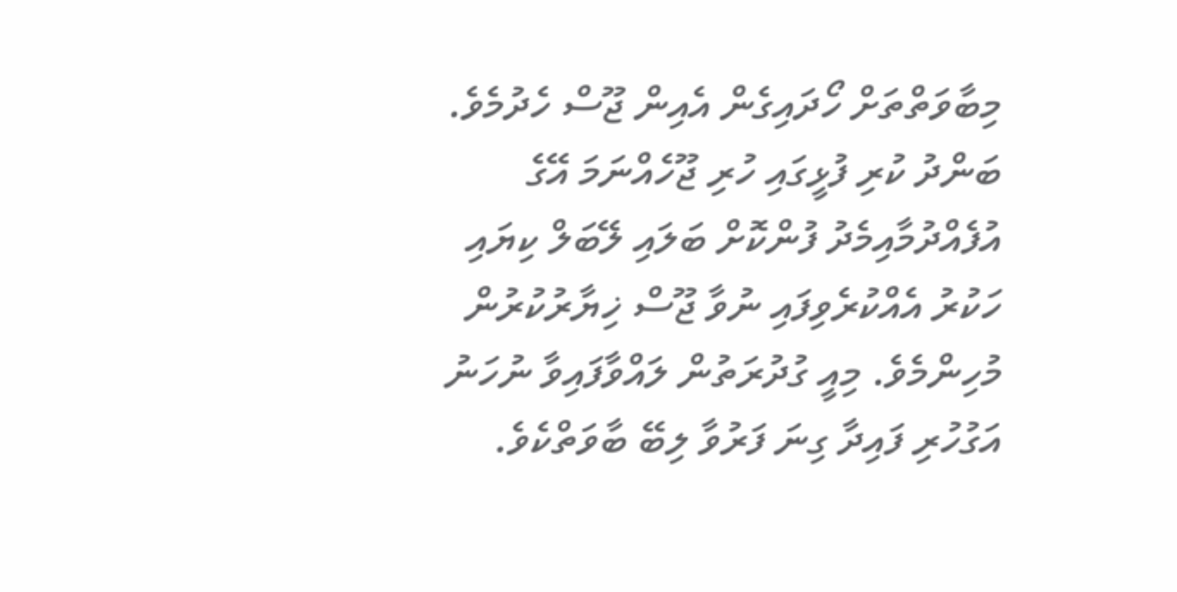މިބާވަތްތަށް ހޯދައިގެން އެއިން ޖޫސް ހެދުމެވެ. ބަންދު ކުރި ފުޅީގައި ހުރި ޖޫހެއްނަމަ އޭގެ އުފެއްދުމާއިމެދު ފުންކޮށް ބަލައި ލޭބަލް ކިޔައި ހަކުރު އެއްކުރެވިފައި ނުވާ ޖޫސް ޚިޔާރުކުރުން މުހިންމެވެ. މިއީ ގުދުރަތުން ލައްވާފައިވާ ނުހަނު އަގުހުރި ފައިދާ ގިނަ ފަރުވާ ލިބޭ ބާވަތްކެވެ.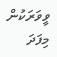ވީވަރަކުން މިފަދަ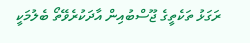ރަގަޅު ތަކެތީގެ ޖޫސްބުއިން އާދަކުރެވޭތޯ ބެލުމަކީ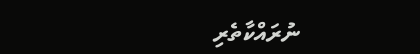ނުރައްކާތެރި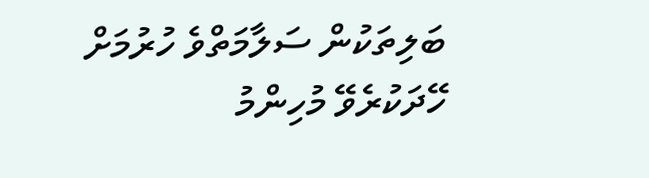ބަލިތަކުން ސަލާމަތްވެ ހުރުމަށް ހޭދަކުރެވޭ މުހިންމު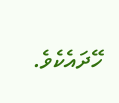ހޭދައެކެވެ.